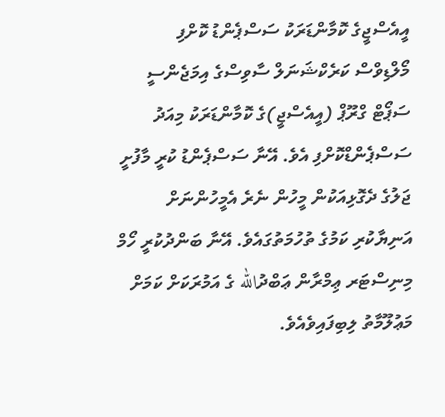އީއެސްޖީގެ ކޮމާންޑަރަކު ސަސްޕެންޑު ކޮށްފި
މޯލްޑިވްސް ކަރެކްޝަނަލް ސާވިސްގެ އިމަޖެންސީ ސަޕޯޓް ގްރޫޕް (އީއެސްޖީ)ގެ ކޮމާންޑަރަކު މިއަދު ސަސްޕެންޑްކޮށްފި އެވެ. އޭނާ ސަސްޕެންޑު ކުރީ މާފުށީ ޖަލުގެ ދެގޮޅިއަކުން މީހުން ނެރެ އެމީހުންނަށް އަނިޔާކުރި ކަމުގެ ތުހުމަތުގައެވެ. އޭނާ ބަންދުކުރީ ހޯމް މިނިސްޓަރ ޢިމްރާން ޢަބްދުالله ގެ އަމުރަކަށް ކަމަށް މަޢުލޫމާތު ލިބިފައިވެއެވެ.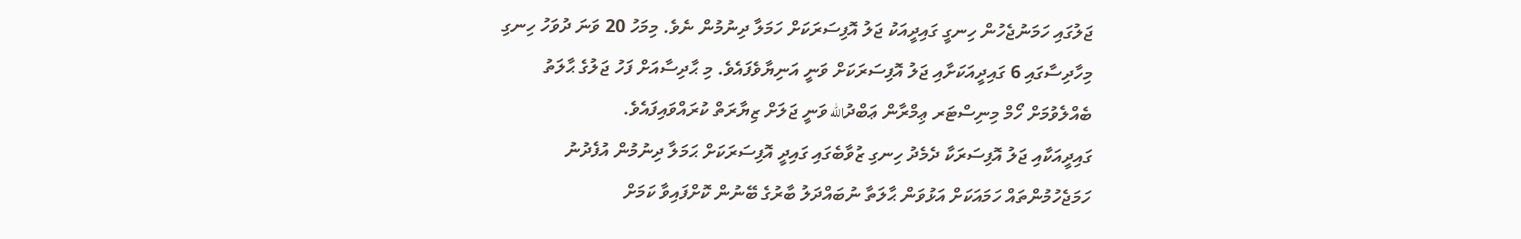ޖަލުގައި ހަމަނުޖެހުން ހިނގީ ގައިދީއަކު ޖަލު އޮފިސަރަކަށް ހަމަލާ ދިނުމުން ނެވެ. މިމަހު 20 ވަނަ ދުވަހު ހިނގި މިހާދިސާގައި 6 ގައިދީއަކަށާއި ޖަލު އޮފިސަރަކަށް ވަނީ އަނިޔާވެފައެވެ. މި ޙާދިސާއަށް ފަހު ޖަލުގެ ޙާލަތު ބެއްލެވުމަށް ހޯމް މިނިސްޓަރ ޢިމްރާން ޢަބްދުالله ވަނީ ޖަލަށް ޒިޔާރަތް ކުރައްވައިފައެވެ.
ގައިދީއަކާއި ޖަލު އޮފިސަރަކާ ދެމެދު ހިނގި ޒުވާބެގައި ގައިދީ އޮފިސަރަކަށް ޙަމަލާ ދިނުމުން އުފެދުނު ހަމަޖެހުމުންތައް ހަމައަކަށް އަޅުވަން ޙާލަތާ ނުބައްދަލު ބާރުގެ ބޭނުން ކޮށްފައިވާ ކަމަށް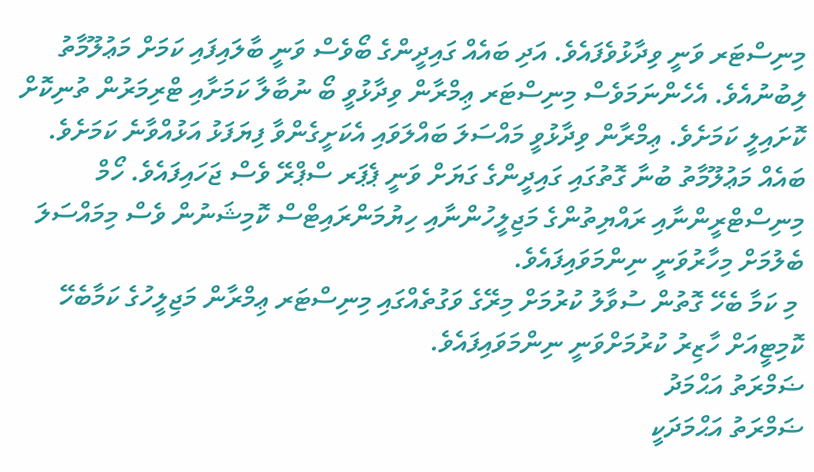މިނިސްޓަރ ވަނީ ވިދާޅުވެފައެވެ. އަދި ބައެއް ގައިދީންގެ ބޯވެސް ވަނީ ބާލައިފައި ކަމަށް މަޢުލޫމާތު ލިބުނުއެވެ. އެހެންނަމަވެސް މިނިސްޓަރ ޢިމްރާން ވިދާޅުވީ ބޯ ނުބާލާ ކަމަށާއި ޓްރިމަރުން ތުނިކޮށް ކޮށައިލީ ކަމަށެވެ. ޢިމްރާން ވިދާޅުވީ މައްސަލަ ބައްލަވައި އެކަށީގެންވާ ފިޔަފަޅު އަޅުއްވާނެ ކަމަށެވެ. ބައެއް މަޢުލޫމާތު ބުނާ ގޮތުގައި ގައިދީންގެ ގަޔަށް ވަނީ ޕެޕަރ ސްޕްރޭ ވެސް ޖަހައިފައެވެ. ހޯމް މިނިސްޓްރީންނާއި ރައްޔިތުންގެ މަޖިލީހުންނާއި ހިޔުމަންރައިޓްސް ކޮމިޝަނުން ވެސް މިމައްސަލަ ބެލުމަށް މިހާރުވަނީ ނިންމަވައިފައެވެ.
 މި ކަމާ ބެހޭ ގޮތުން ސުވާލު ކުރުމަށް މިރޭގެ ވަގުތެއްގައި މިނިސްޓަރ ޢިމްރާން މަޖިލީހުގެ ކަމާބެހޭ ކޮމިޓީއަށް ހާޒިރު ކުރުމަށްވަނީ ނިންމަވައިފައެވެ.
ޟަމްރަތު އަޙްމަދު
ޟަމްރަތު އަޙްމަދަކީ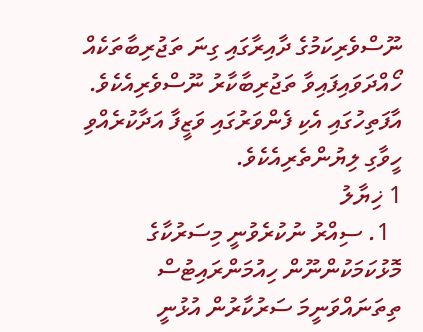ނޫސްވެރިކަމުގެ ދާއިރާގައި ގިނަ ތަޖުރިބާތަކެއް ހޯއްދަވައިފައިވާ ތަޖުރިބާކާރު ނޫސްވެރިއެކެވެ. އާފަތިހުގައި އެކި ފެންވަރުގައި ވަޒީފާ އަދާކުރެއްވި ހީވާގި ލިޔުންތެރިއެކެވެ.
1 ޚިޔާލު
  1. ސިއްރު ނުކުރެވުނީ މިސަރުކާގެ މޮޅުކަމަކުންނޫން ހިއުމަންރައިޓުސް ތިތަނައްވަނީމަ ސަރުކާރުން އުޅުނީ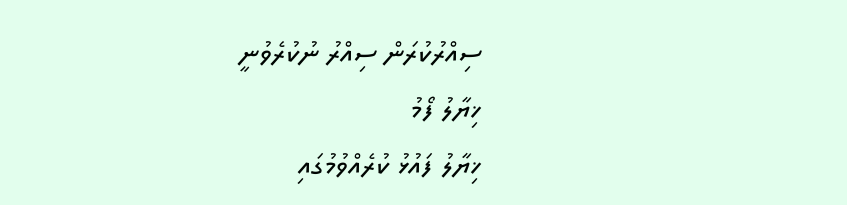ސިއްރުކުރަން ސިއްރު ނުކުރެވުނީ
ޚިޔާލު ފޯމު
ޚިޔާލު ފައުޅު ކުރެއްވުމުގައި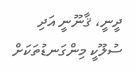ދީނީ، ޤާނޫނީ އަދި ސުލޫކީ މިންގަނޑުތަކަށް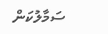ސަމާލުކަން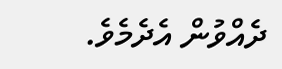ދެއްވުން އެދެމެވެ.